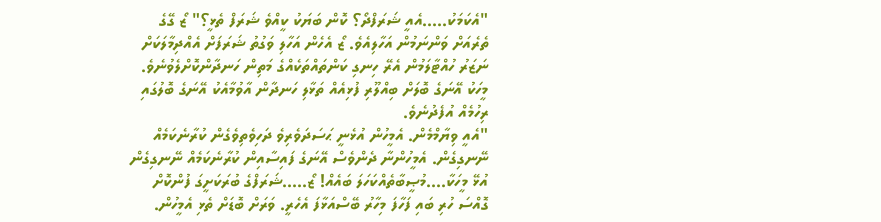"އެކަމަކު.....އެއީ ޝަރަފްދޯ؟ ކޮން ބަޔަކު ކީއްވެ ޝަރަފް ތެޅީ؟" ޒޯ ގޭގެ ތެރެއަށް ވަންނަމުން އަހާލިއެވެ. ޒޯ އެހެން އަހާލި ވަގުތު ޝަރަފަށް އެއްދިމާލަކަށް ނަޒަރު ހުއްޓާލަމުން އެރޭ ހިނގި ކަންތައްތަކެއްގެ މަތިން ހަނދާންކޮށްލެވުނެވެ. މީހަކު އޭނަގެ ބޮލަށް ބިއްލޫރި ފުޅިއެއް ތަޅާލި ހަނދާން އާވުމާއެކު އޭނަގެ ބޮލުގައި ރިހުމެއް އުފެދުނެވެ.
"އެއީ ވިޔާމްމެން. އެމީހުން އުޅެނީ ޙަސަދަވެރިވެ ދަހިވެތިވެގެން ކުރާނެކަމެއް ނޭނގިގެން. އެމީހުންނާ ދެންވެސް އޭނަގެ ފައިސާއިން ކުރާނެކަމެއް ނޭނގިގެން އުޅޭ މީހަކާ....މުޞީބާތެއްކަހަލަ ބައެއް! ޒޯ.....ޝަރަފްގެ ބުރަކަށީގަ ފުންކޮށް ގޮއްސަ ހުރި ބައި ފަހާފަ މިހާރު ބޭސްއަޅާފަ އެހެރީ. ވަރަށް ބޮޑަށް ތެޅި އެމީހުން.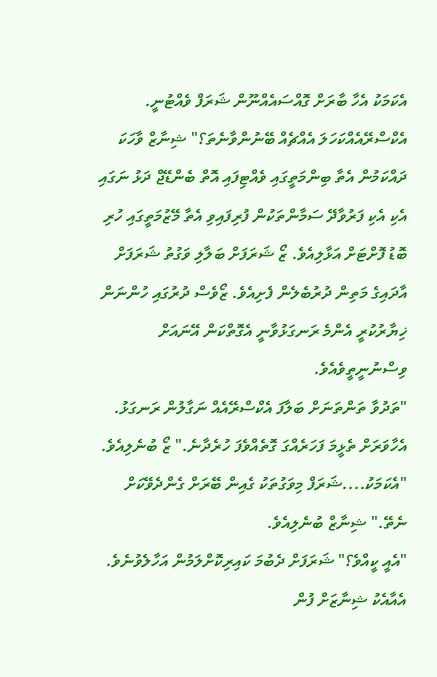އެކަމަކު އެހާ ބާރަށް ގޮއްސައެއްނޫން ޝަރަފް ވެއްޓުނީ. އެކްސްރޭއެއްކަހަލަ އެއްޗެއް ބޭނުންވާނެތަ؟" ޝިނާޒް ވާހަކަ ދައްކަމުން އެތާ ބިންމަތީގައި ވެއްޓިފައި އޮތް ބެންޑޭޖް ދަޅު ނަގައި އެކި އެކި ފަރުވާދޭ ސަމާންތަކުން ފުރިފައިވި އެތާ މޭޒުމަތީގައި ހުރި ބޮޑު ފޮށްޓަށް އަޅާލިއެވެ. ޒޯ ޝަރަފަށް ބަލާލި ވަގުތު ޝަރަފަށް އާދައިގެ މަތިން ދުރުބެލެން ފެށިއެވެ. ޒޯވެސް ދުރުގައި ހުންނަން ޚިޔާރުކުރީ އެންމެ ރަނގަޅުވާނީ އެގޮތްކަން އޭނައަށް ވިސްނުނީތީވެއެވެ.
"ތަދުވާ ތަންތަނަށް ބަލާފަ އެކްސްރޭއެއް ނަގާލުން ރަނގަޅު. އެހާވަރަށް ތެޅީމަ ފަހަރެއްގަ ގޮތެއްވެފަ ހުރެދާނެ." ޒޯ ބުނެލިއެވެ.
"އެކަމަކު....ޝަރަފް މިވަގުތަކު ގެއިން ބޭރަށް ގެންދެވޭކަށް ނެތޭ." ޝިނާޒް ބުނެލިއެވެ.
"އެއީ ކީއްވެ؟" ޝަރަފަށް ދެބުމަ ކައިރިކޮށްލަމުން އަހާލެވުނެވެ. އެއާއެކު ޝިނާޒަށް ފުން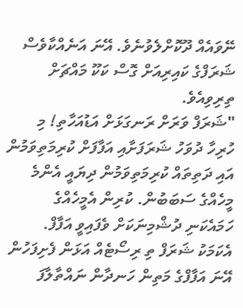ނޭވައެއް ދޫކޮށްލެވުނެވެ. އޭނަ އަނެއްކާވެސް ޝަރަފްގެ ކައިރިއަށް ގޮސް ކަކޫ މައްޗަށް ތިރިވިއެވެ.
"ޝަރަފް ވަރަށް ރަނގަޅަށް އަޑުއަހާތި! މި ހުރިހާ ދުވަހު ޝަރަފަށާއި އަފާފަށް ކުރިމަތިވަމުން އައި ދަތިތައް ކުރިމަތިވަމުން ދިޔައީ އެންމެ މީހެއްގެ ސަބަބުން. ކުރިން އެމީހެއްގެ ހަމައެކަނި ދުޝްމިނަކަށް ވެފައިވީ އަފާފް. އެކަމަކު ޝަރަފް ތި ރިސޯޓެއް އަޅަން ފެށިފަހުން އޭނަ އަފާފްގެ މަތިން ހަނދާން ނައްތާލާފަ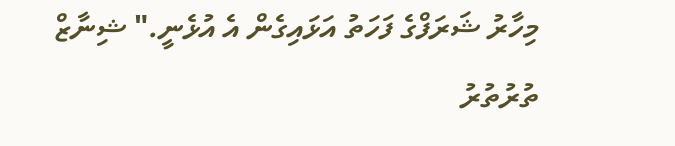މިހާރު ޝަރަފްގެ ފަހަތު އަޅައިގެން އެ އުޅެނީ." ޝިނާޒް ތުރުތުރު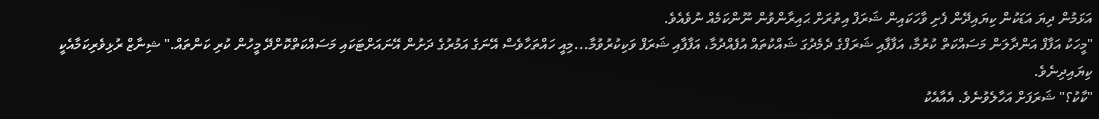އަޅަމުން ދިޔަ އަޑަކުން ކިޔައިދޭން ފެށި ވާހަކައިން ޝަރަފް އިތުރަށް ޙައިރާންވުން ނޫންކަމެއް ނުވެއެވެ.
"މީހަކު އަފާފް އަންދާލަން މަސައްކަތް ކުރުމާ، އަފާފާއި ޝަރަފްގެ ދެމެދުގަ ޝައްކުތައް އުފެއްދުމާ، އަފާފާއި ޝަރަފް ވަކިކުރުވުމާ...މިއީ ހައްތަހާވެސް އޭނަގެ އަމުރުގެ ދަށުން އޭނައަށްޓަކައި މަސައްކަތްކޮށްދޭ މީހުން ކުރި ކަންތައް." ޝިނާޒް ރުޅިވެރިކަމާއެކީ ކިޔައިދިނެވެ.
"ކާކު؟" ޝަރަފަށް އަހާލެވުނެވެ. އެއާއެކު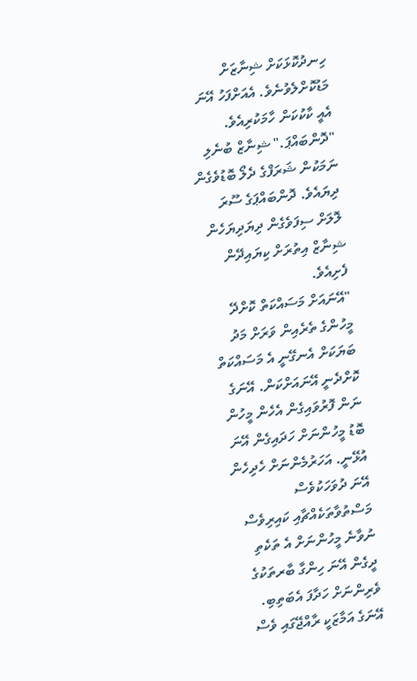ހިނދުކޮޅަކަށް ޝިނާޒަށް މަޑުކޮށްލެވުނެވެ. އެއަށްފަހު އޭނަ އެއީ ކާކުކަން ހާމަކުރިއެވެ.
"ދޮންބައްޕަ." ޝިނާޒް ބުނެލި ނަމަކުން ޝަރަފްގެ ދެލޯ ބޮޑުވެގެން ދިޔައެވެ. ދޮންބައްޕަގެ ސޫރަ ލޮލަށް ސިފަވެގެން ދިޔަދިޔަހެން ޝިނާޒް އިތުރަށް ކިޔައިދޭން ފެށިއެވެ.
"އޭނައަށް މަސައްކަތް ކޮށްދޭ މީހުންގެ ތެރެއިން ވަރަށް މަދު ބަޔަކަށް އެނގޭނީ އެ މަސައްކަތް ކޮށްދެނީ އޭނައަށްކަން. އޭނަގެ ނަން ފޮރުވައިގެން އެހެން މީހުން ބޮޑު މީހުންނަށް ހަދައިގެން އޭނަ އުޅޭނީ. އަހަރުމެންނަށް ހެދިހެން އޭނަ ދުވަހަކުވެސް މަސްތުވާތަކެއްޗާއި ކައިރިވެސް ނުވާނެ މީހުންނަށް އެ ތަކެތި ދީގެން އޭނަ ހިންގާ ބާރތަކުގެ ވެރިންނަށް ހަދާފަ އެބަތިބި. އޭނަގެ އަމާޒަކީ ރާއްޖޭގައި ވެސް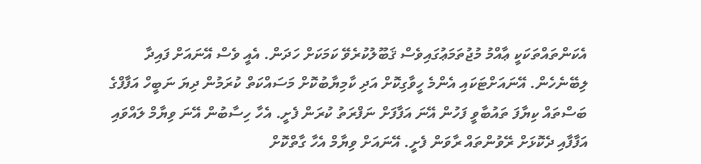އެކަންތައްތަކަކީ ޢާއްމު މުޖުތަމަޢުގައިވެސް ޤަބޫލުކުރެވޭ ކަމަކަށް ހަދަން. އެއީ ވެސް އޭނައަށް ފައިދާ ލިބޭނެހެން. އޭނައަށްޓަކައި އެންމެ ހީވާގިކޮށް އަދި ކާމިޔާބުކޮށް މަސައްކަތް ކުރަމުން ދިޔަ ނަބީހް އަފާފްގެ ބަސްތައް ކިޔާފަ ތައުބާވީ ފަހުން އޭނަ އަފާފަށް ނަފްރަތު ކުރަން ފެށީ. އެހާ ހިސާބުން އޭނަ ވިޔާމް ލައްވައި އަފާފާއި ދެކޮޅަށް ރޭވުންތައް ރާވަން ފެށީ. އޭނައަށް ވިޔާމް އެހާ ގާތްކޮށް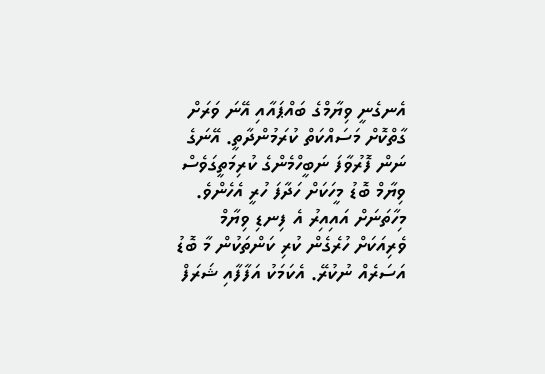އެނގެނީ ވިޔާމްގެ ބައްޕައާއި އޭނަ ވަރަށް ގާތްކޮށް މަސައްކަތް ކުރަމުންދާތީ. އޭނަގެ ނަން ފޮރުވާފަ ނަބީހްމެންގެ ކުރިމަތީގަވެސް ވިޔާމް ބޮޑު މީހަކަށް ހަދާފަ ހުރީ އެހެންވެ. މިހާތަނަށް އައިއިރު އެ ފިނޑި ވިޔާމް ވެރިއަކަށް ހުރެގެން ކުރި ކަންތަކުން މާ ބޮޑު އަސަރެއް ނުކުރޭ. އެކަމަކު އަފާފާއި ޝަރަފް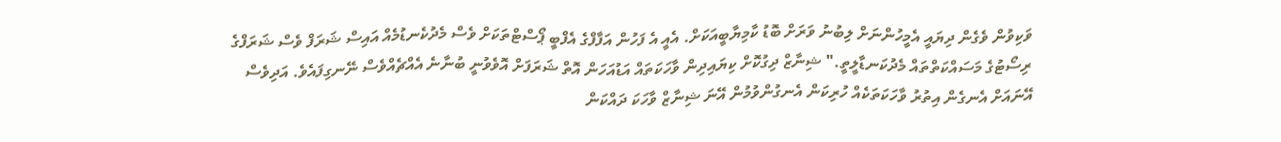ވަކިވުން ވެގެން ދިޔައީ އެމީހުންނަށް ލިބުނު ވަރަށް ބޮޑު ކާމިޔާބީއަކަށް. އެއީ އެ ފަހުން އަފާފްގެ އެފްބީ ޕޯސްޓްތަކަށް ވެސް މެދުކެނޑުމެއް އައިސް ޝަރަފް ވެސް ޝަރަފްގެ ރިސޯޓުގެ މަސައްކަތްތައް މެދުކަނޑާލީތީ." ޝިނާޒް ދިގުކޮށް ކިޔައިދިން ވާހަކަތައް އަޑުއަހަން އޮތް ޝަރަފަށް އޮވެވުނީ ބުނާނެ އެއްޗެއްވެސް ނޭނގިފައެވެ. އަދިވެސް އޭނައަށް އެނގެން އިތުރު ވާހަކަތަކެއް ހުރިކަން އެނގުންވުމުން އޭނަ ޝިނާޒް ވާހަކަ ދައްކަން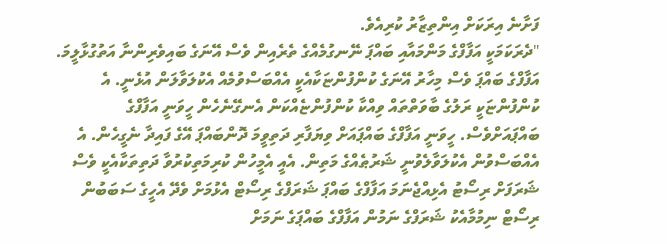ފަށާނެ އިރަކަށް އިންތިޒާރު ކުރިއެވެ.
"ދެރަކަމަކީ އަފާފްގެ މަންމައާއި ބައްޕަ ނޭނގުމެއްގެ ތެރެއިން ވެސް އޭނަގެ ބައިވެރިންނާ އަތުގުޅާލީމަ. އަފާފްގެ ބައްޕަ ވެސް މިހާރު އޭނަގެ ކުންފުންޏަކާއެކީ އެއްބަސްވުމެއް އެކުލަވާލަން އުޅެނީ. އެ ކުންފުންޏަކީ ރަލުގެ ބާވަތްތައް ވިއްކާ ކުންފުންޏެއްކަން އެނގޭނެހެން ހީވަނީ އަފާފްގެ ބައްޕައަށްވެސް. ހީވަނީ އަފާފްގެ ބައްޕައަށް ވިޔަފާރި ދަތިވީމަ ދޮންބައްޕަ އޭގެ ފައިދާ ނެގީހެން. އެ އެއްބަސްވުން އެކުލަވާލެވުނީ ޝަރުޠެއްގެ މަތިން. އެއީ އެމީހުން ކުރިމަތިކުރުވާ ދަތިތަކާއެކީ ވެސް ޝަރަފަށް ރިސޯޓު އެޅިއްޖެނަމަ އަފާފްގެ ބައްޕަ ޝަރަފްގެ ރިސޯޓް އެޅުމަށް ވެދޭ އެހީގެ ސަބަބުން ރިސޯޓް ނިމުމާއެކު ޝަރަފްގެ ނަމުން އަފާފްގެ ބައްޕަގެ ނަމަށް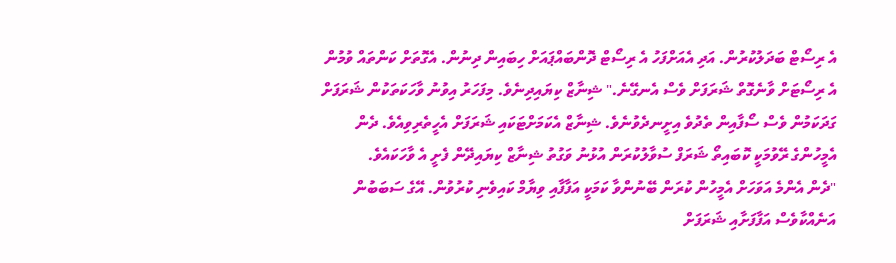އެ ރިސޯޓް ބަދަލުކުރުން. އަދި އެއަށްފަހު އެ ރިސޯޓް ދޮންބައްޕައަށް ހިބައިން ދިނުން. އެގޮތަށް ކަންތައް ވުމުން އެ ރިސޯޓަށް ވާނެގޮތް ޝަރަފަށް ވެސް އެނގޭނެ." ޝިނާޒް ކިޔައިދިނެވެ. މިފަހަރު އިވުނު ވާހަކަތަކުން ޝަރަފަށް ގަދަކަމުން ވެސް ސޯފާއިން ތެދުވެ އިށީނދެވުނެވެ. ޝިނާޒް އެކަމަށްޓަކައި ޝަރަފަށް އެހީތެރިވިއެވެ. ދެން އެމީހުންގެ ރޭވުމަކީ ކޮބައިތޯ ޝަރަފް ސުވާލުކުރަން އުޅުނު ވަގުތު ޝިނާޒް ކިޔައިދޭން ފެށީ އެ ވާހަކައެވެ.
"ދެން އެންމެ އަވަހަށް އެމީހުން ކުރަން ބޭނުންވާ ކަމަކީ އަފާފާއި ވިޔާމް ކައިވެނި ކުރުވުން. އޭގެ ސަބަބުން އަނެއްކާވެސް އަފާފަށާއި ޝަރަފަށް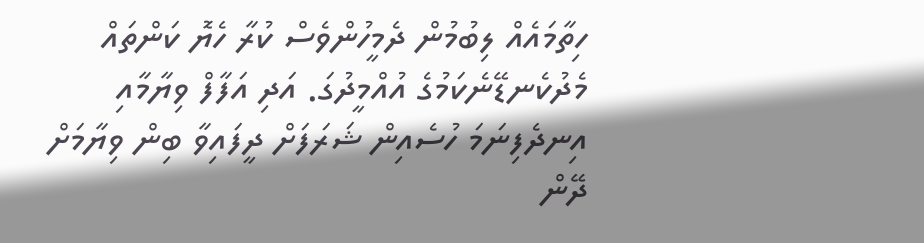ހިތާމައެއް ލިބުމުން ދެމީހުންވެސް ކުރާ ހެޔޮ ކަންތައް މެދުކެނޑޭނެކަމުގެ އުއްމީދުގަ. އަދި އަފާފް ވިޔާމާއި އިނދެފިނަމަ ހުސެއިން ޝަރަފަށް ދީފައިވާ ބިން ވިޔާމަށް ދޭން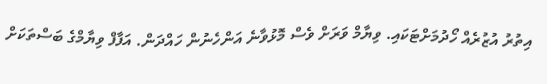އިތުރު އުޒުރެއް ހޯދުމަށްޓަކައި. ވިޔާމް ވަރަށް ވެސް މޮޅުވާނެ އަންހެނުން ހައްދަން. އަފާފް ވިޔާމްގެ ބަސްތަކަށް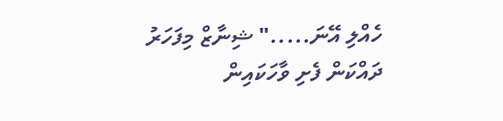ހެއްލި އޭނަ....." ޝިނާޒް މިފަހަރު ދައްކަން ފެށި ވާހަކައިން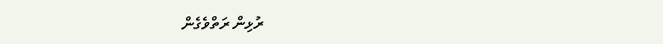ރުޅިން ރަތްވެގެން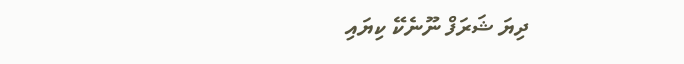ދިޔަ ޝަރަފް ނޫނެކޭ ކިޔައި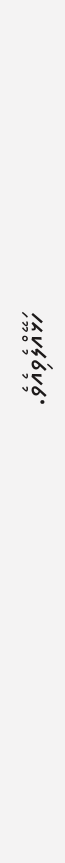ހަޅޭއްލެވިއެވެ.